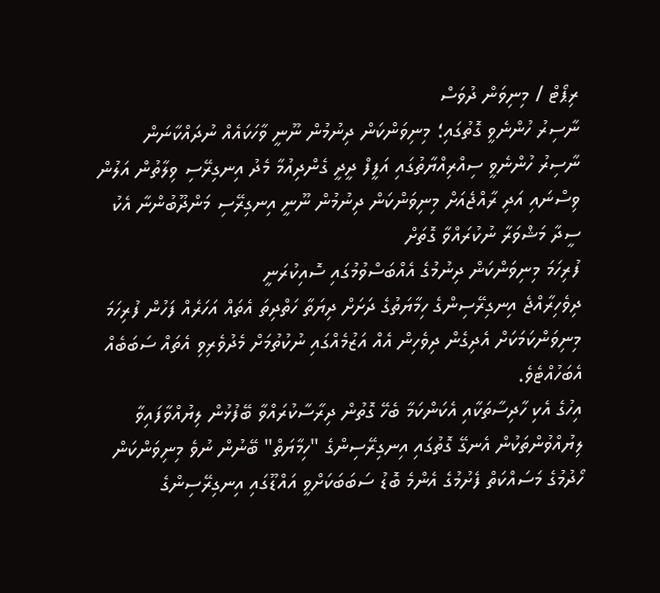ރިޕޯޓް / މިނިވަން ދުވަސް
ނާސިރު ހުންނެވީ ގޮތުގައި؛ މިނިވަންކަން ދިނުމުން ނޫނީ ވާހަކައެއް ނުދައްކާނަން
ނާސިރު ހުންނެވީ ސިއްރިއްޔާތުގައި އަފީފް ދީދީ ގެންދިއުމާ މެދު އިނގިރޭސި ވިލާތުން އަލުން ވިސްނައި އަދި ރާއްޖެއަށް މިނިވަންކަން ދިނުމުން ނޫނީ އިނގިރޭސި މަންދޫބުންނާ އެކު ސީދާ މަޝްވަރާ ނުކުރައްވާ ގޮތަށް
ފުރިހަމަ މިނިވަންކަން ދިނުމުގެ އެއްބަސްވުމުގައި ސޮއިކުރަނީ
ދިވެހިރާއްޖެ އިނގިރޭސިންގެ ހިމާޔަތުގެ ދަށަށް ދިޔަތާ ހަތްދިތަ އެތައް އަހަރެއް ފަހުން ފުރިހަމަ މިނިވަންކަމަކަށް އެދިގެން ދިވެހިން އެއް އަޒުމެއްގައި ނުކުތުމަށް މެދުވެރިވި އެތައް ސަބަބެއް އެބަހުއްޓެވެ.
އިހުގެ އެކި ހާދިސާތަކާއި އެކަންކަމާ ބެހޭ ގޮތުން ދިރާސާކުރައްވާ ބޭފުޅުން ލިޔުއްވާފައިވާ ލިޔުއްވުންތަކުން އެނގޭ ގޮތުގައި އިނގިރޭސިންގެ "ހިމާޔަތް" ބޭނުން ނުވެ މިނިވަންކަން ހޯދުމުގެ މަސައްކަތް ފެށުމުގެ އެންމެ ބޮޑު ސަބަބަކަށްވީ އައްޑޫގައި އިނގިރޭސިންގެ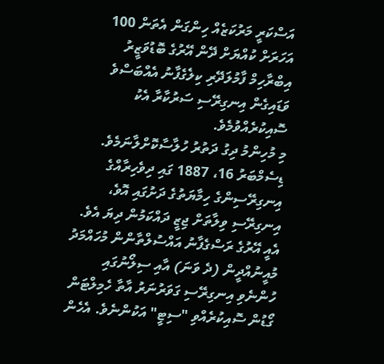އަސްކަރީ މަރުކަޒެއް ހިންގަން އެތަން 100 އަހަރަށް ކުއްޔަށް ދޭން އޭރުގެ ބޮޑުވަޒީރު އިބްރާހިމް ފާމުލަދޭރި ކިލެގެފާނު އެއްބަސްވެ ވަޑައިގެން އިނގިރޭސި ސަރުކާރާ އެކު ސޮއިކުރެއްވުމެވެ.
މި މުހިންމު ދިގު ދަތުރު ހުލާސާކޮށްލާނަމެވެ.
ޑިސެމްބަރު 16، 1887 ގައި ދިވެހިރާއްގެ އިނގިރޭސިންގެ ހިމާޔަތުގެ ދަށުގައި އޮވެ، އިނގިރޭސި ވިލާތަށް ޖިޒީ ދައްކަމުން ދިޔަ އެވެ. އެއީ އޭރުގެ ރަސްގެފާނު އައްސުލްތާންން މުހައްމަދު މުއީނުއްދީން (ދެ ވަނަ) އާއި ސިލޯނުގައި ހުންނެވި އިނގިރޭސި ގަވަރުނަރު އާތާ ހެމިލްޓަން ގޯޑުން ސޮއިކުރެއްވި "ސިޓީ" އަކުންނެވެ. އެހެން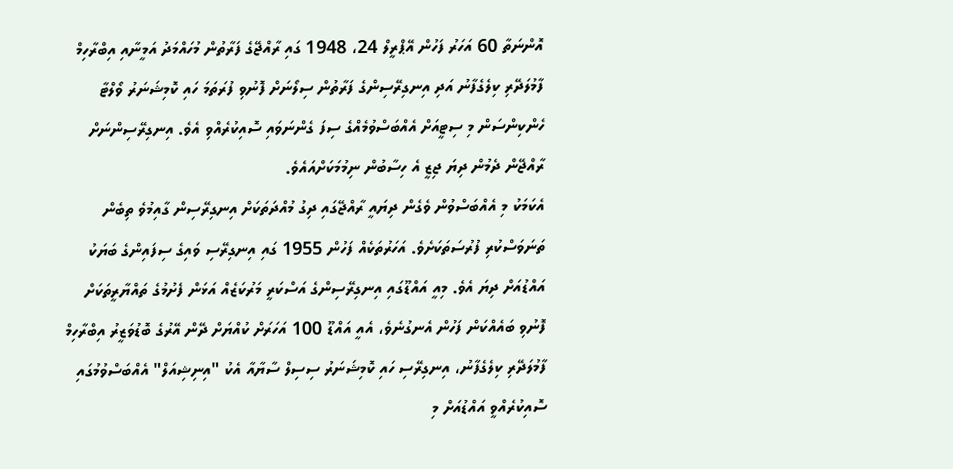އޮންނަތާ 60 އަހަރު ފަހުން އޭޕްރީލް 24، 1948 ގައި ރާއްޖޭގެ ފަރާތުން މުހައްމަދު އަމީނާއި އިބްރާހިމް ފާމުލަދޭރި ކިލެގެފާނު އަދި އިނގިރޭސިންގެ ފަރާތުން ސިލޯނަށް ފޮނުވި ފުރަތަމަ ހައި ކޮމިޝަނަރު ވޯލްޓާ ހެންކިންސަން މި ސިޓީއަށް އެއްބަސްވުމެއްގެ ސިފަ ގެންނަވައި ސޮއިކުރެއްވި އެވެ. އިނގިރޭސިންނަށް ރާއްޖޭން ދެމުން ދިޔަ ޖިޒީ އެ ހިސާބުން ނިމުމަކަށްއައެވެ.
އެކަމަކު މި އެއްބަސްވުން ވެގެން ދިޔައީ ރާއްޖޭގައި ދިގު މުއްދަތަކަށް އިނގިރޭސިން ގާއިމުވެ ތިބެން ތަނަވަސްކުރި ފުރުސަތަކަށެވެ. އަހަރުތަކެއް ފަހުން 1955 ގައި އިނގިރޭސި ވައިގެ ސިފައިންގެ ބަޔަކު އައްޑުއަށް ދިޔަ އެވެ. މިއީ އައްޑޫގައި އިނގިރޭސިންގެ އަސްކަރީ މަރުކަޒެއް އަޅަން ފެށުމުގެ ތައްޔާރީތަކަށް ފޮނުވި ބައެއްކަން ފަހުން އެނގުނެވެ، އެއީ އައްޑޫ 100 އަހަރަށް ކުއްޔަށް ދޭން އޭރުގެ ބޮޑުވަޒީރު އިބްރާހިމް ފާމުލަދޭރި ކިލެގެފާނު، އިނގިރޭސި ހައި ކޮމިޝަނަރު ސިސިލް ސާޔާއާ އެކު "އިނިޝިއަލް" އެއްބަސްވުމުގައި ސޮއިކުރެއްވީ އައްޑުއަށް މި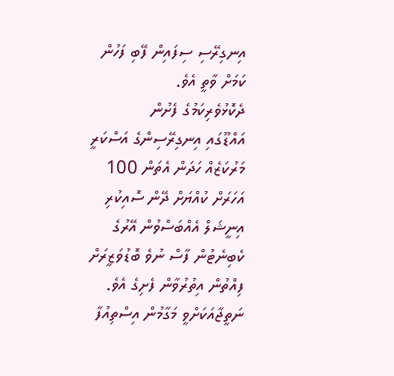އިނގިރޭސި ސިފައިން ފޭބި ފަހުން ކަމަށް ވާތީ އެވެ.
ދެކޮޅުވެރިކަމުގެ ފެށުން
އައްޑޫގައި އިނގިރޭސިންގެ އަސްކަރީ މަރުކަޒެއް ހަދަން އެތަން 100 އަހަރަށް ކުއްޔަށް ދޭން ސޮއިކުރި އިނީޝަލް އެއްބަސްވުން އޭރުގެ ކެބިނެޓުން ފާސް ނުވެ ބޮޑުވަޒީރަށް ފިއްތުން އިތުރުވާން ފެށިގެ އެވެ. ނަތީޖާއަކަށްވީ މަގާމުން އިސްތިއުފާ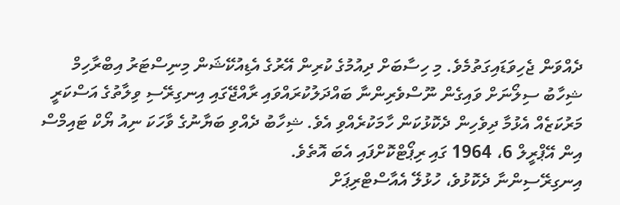ދެއްވަން ޖެހިވަޑައިގަތުމެވެ. މި ހިސާބަށް ދިއުމުގެ ކުރިން އޭރުގެ އެޑިއުކޭޝަން މިނިސްޓަރު އިބްރާހިމް ޝިހާބު ސިލޯނަށް ވައިގެން ނޫސްވެރިންނާ ބައްދަލުކުރައްވައި ރާއްޖޭގައި އިނގިރޭސި ވިލާތުގެ އަސްކަރީ މަރުކަޒެއް އެޅުމާ ދިވެހިން ދެކޮޅުކަން ހާމަކުރެއްވި އެވެ. ޝިހާބު ދެއްވި ބަޔާނުގެ ވާހަކަ ނިއު ޔޯކް ޓައިމްސް އިން އޭޕްރީލް 6، 1964 ގައި ރިޕޯޓްކޮށްފައި އެބަ އޮތެވެ.
އިނގިރޭސިންނާ ދެކޮޅުވެ، ހުޅުލޭ އެއާސްޓްރިޕަށް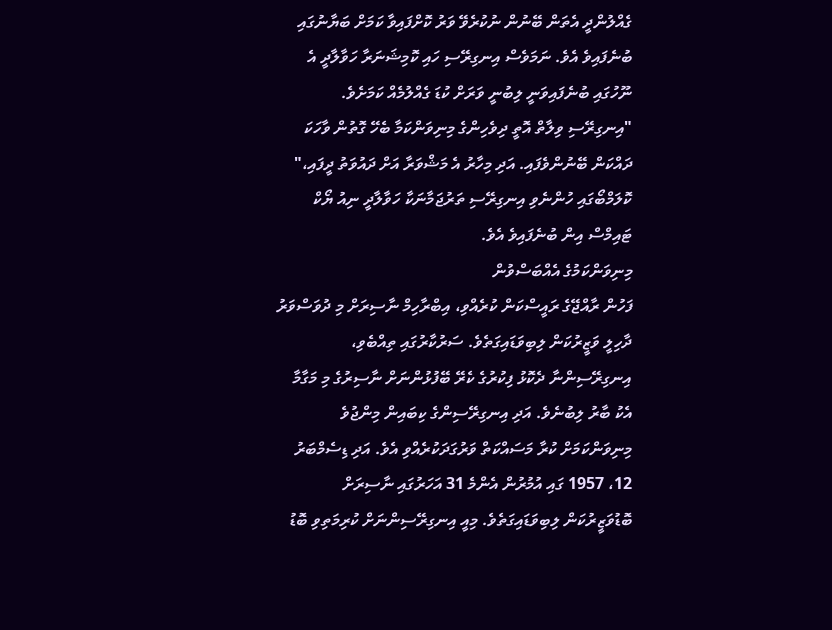ގެއްލުންދީ އެތަން ބޭނުން ނުކުރެވޭ ވަރު ކޮށްފައިވާ ކަމަށް ބަޔާނުގައި ބުނެފައިވެ އެވެ. ނަމަވެސް އިނގިރޭސި ހައި ކޮމިޝަނަރާ ހަވާލާދީ އެ ނޫހުގައި ބުނެފައިވަނީ ލިބުނީ ވަރަށް ކުޑަ ގެއްލުމެއް ކަމަށެވެ.
"އިނގިރޭސި ވިލާތް އޮތީ ދިވެހިންގެ މިނިވަންކަމާ ބެހޭ ގޮތުން ވާހަކަ ދައްކަން ބޭނުންވެފައި. އަދި މިހާރު އެ މަޝްވަރާ އަށް ދައުވަތު ދީފައި،" ކޮލަމްބޯގައި ހުންނެވި އިނގިރޭސި ތަރުޖަމާނަކާ ހަވާލާދީ ނިއު ޔޯކް ޓައިމްސް އިން ބުނެފައިވެ އެވެ.
މިނިވަންކަމުގެ އެއްބަސްވުން
ފަހުން ރާއްޖޭގެ ރައީސްކަން ކުރެއްވި، އިބްރާހިމް ނާސިރަށް މި ދުވަސްވަރު ދާހިލީ ވަޒީރުކަން ލިބިވަޑައިގަތެވެ. ސަރުކާރުގައި ތިއްބެވި، އިނގިރޭސިންނާ ދެކޮޅު ފިކުރުގެ ކެރޭ ބޭފުޅުންނަށް ނާސިރުގެ މި މަގާމާ އެކު ބާރު ލިބުނެވެ. އަދި އިނގިރޭސިންގެ ކިބައިން މިންޖުވެ މިނިވަންކަމަށް ކުރާ މަސައްކަތް ވަރުގަދަކުރެއްވި އެވެ. އަދި ޑިސެމްބަރު 12، 1957 ގައި އުމުރުން އެންމެ 31 އަހަރުގައި ނާސިރަށް ބޮޑުވަޒީރުކަން ލިބިވަޑައިގަތެވެ. މިއީ އިނގިރޭސިންނަށް ކުރިމަތިވި ބޮޑު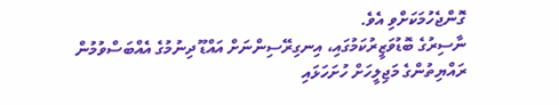ގޮންޖެހުމަކަށްވި އެވެ.
ނާސިރުގެ ބޮޑުވަޒީރުކަމުގައި، އިނގިރޭސިންނަށް އައްޑޫ ދިނުމުގެ އެއްބަސްވުމުން ރައްޔިތުންގެ މަޖިލީހަށް ހުށަހަޅައި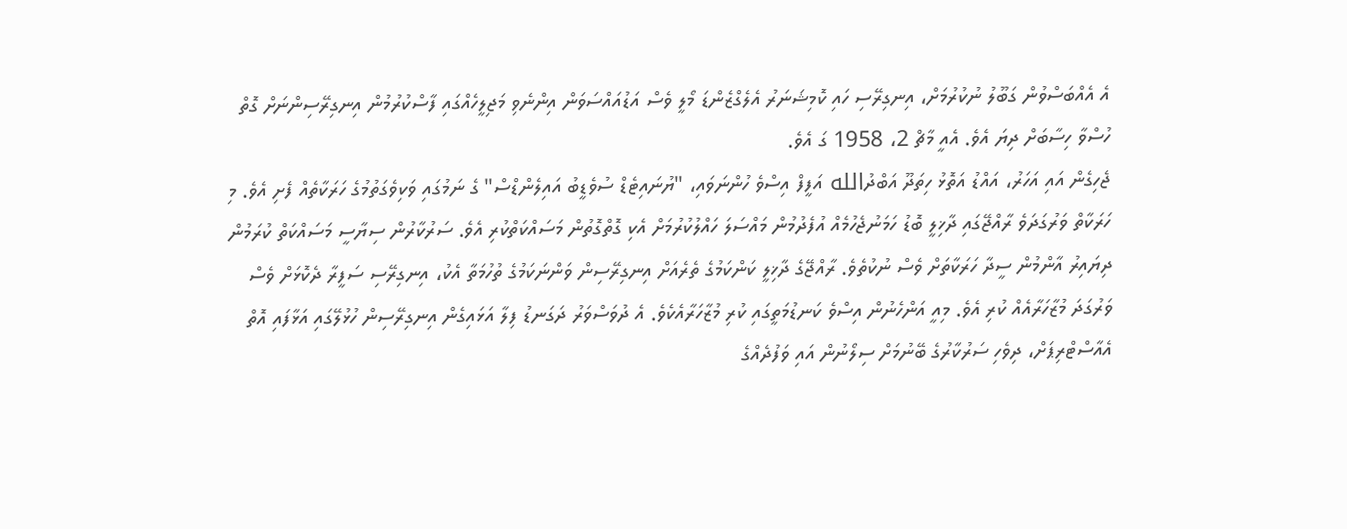އެ އެއްބަސްވުން ގަބޫލު ނުކުރުމަށް، އިނގިރޭސި ހައި ކޮމިޝަނަރު އެލެގްޒެންޑަ މޯލީ ވެސް އަޑުއައްސަވަން އިންނެވި މަޖިލީހެއްގައި ފާސްކުރުމުން އިނގިރޭސިންނަށް ގޮތް ހުސްވާ ހިސާބަށް ދިޔަ އެވެ. އެއީ މާޗް 2، 1958 ގަ އެވެ.
ޖެހިގެން އައި އަހަރު، އައްޑު އަތޮޅު ހިތަދޫ އަބްދުالله އަފީފް އިސްވެ ހުންނަވައި، "ޔުނައިޓެޑް ސުވެޑީބު އައިލެންޑްސް" ގެ ނަމުގައި ވަކިވެގަތުމުގެ ހަރަކާތެއް ފެށި އެވެ. މި ހަރަކާތް ވަރުގަދަވެ ރާއްޖޭގައި ދާޚިލީ ބޮޑު ހަމަނުޖެހުމެއް އުފެދުމުން މައްސަލަ ހައްލުކުރުމަށް އެކި ގޮތްގޮތުން މަސައްކަތްކުރި އެވެ. ސަރުކާރުން ސިޔާސީ މަސައްކަތް ކުރަމުން ދިޔައިރު އާންމުން ސީދާ ހަރަކާތަށް ވެސް ނުކުތެވެ. ރާއްޖޭގެ ދާޚިލީ ކަންކަމުގެ ތެރެއަށް އިނގިރޭސިން ވަންނަކަމުގެ ތުހުމަތާ އެކު، އިނގިރޭސި ސަފީރާ ދެކޮޅަށް ވެސް ވަރުގަދަ މުޒާހަރާއެއް ކުރި އެވެ. މިއީ އަންހެނުން އިސްވެ ކަނޑުމަތީގައި ކުރި މުޒާހަރާއެކެވެ. އެ ދުވަސްވަރު ދަގަނޑު ފިލާ އަޅައިގެން އިނގިރޭސިން ހުޅުލޭގައި އަޅާފައި އޮތް އެއާސްޓްރިޕަށް، ދިވެހި ސަރުކާރުގެ ބޭނުމަށް ސިލޯނުން އައި ވަފުދެއްގެ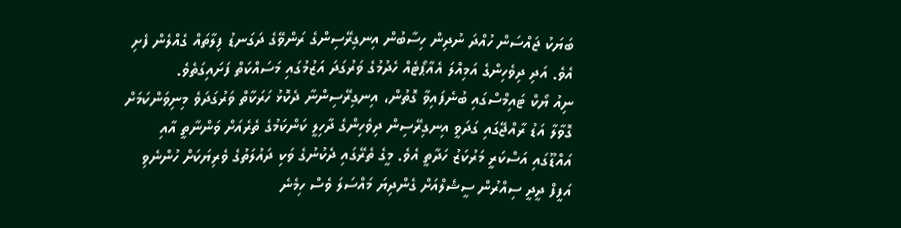ބަޔަކު ޖައްސަން ހުއްދަ ނުދިން ހިސާބުން އިނގިރޭސިންގެ ރަންވޭގެ ދަގަނޑު ފިލާތައް ގެއްލެން ފެށި އެވެ. އަދި ދިވެހިންގެ އަމިއްލަ އެއާޕޯޓެއް ހެދުމުގެ ވަރުގަދަ އަޒުމުގައި މަސައްކަތް ފަށައިގަތެވެ.
ނިއު ޔޯކް ޓައިމްސްގައި ބުނެފައިވާ ގޮތުން، އިނގިރޭސިންނާ ދެކޮޅު ހަރަކާތް ވަރުގަދަވެ މިނިވަންކަމަށް ގޮވާލާ އަޑު ރާއްޖޭގައި ގަދަވީ އިނގިރޭސިން ދިވެހިންގެ ދާހިލީ ކަންކަމުގެ ތެރެއަށް ވަންނާތީ އާއި އައްޑޫގައި އަސްކަރީ މަރުކަޒު ހަދާތީ އެވެ. މީގެ ތެރޭގައި ދެކުނުގެ ވަކި ދައުލަތުގެ ވެރިޔަކަށް ހުންނެވި އަފީފް ދީދީ ސިއްރުން ސީޝެލްއަށް ގެންދިޔަ މައްސަލަ ވެސް ހިމެނެ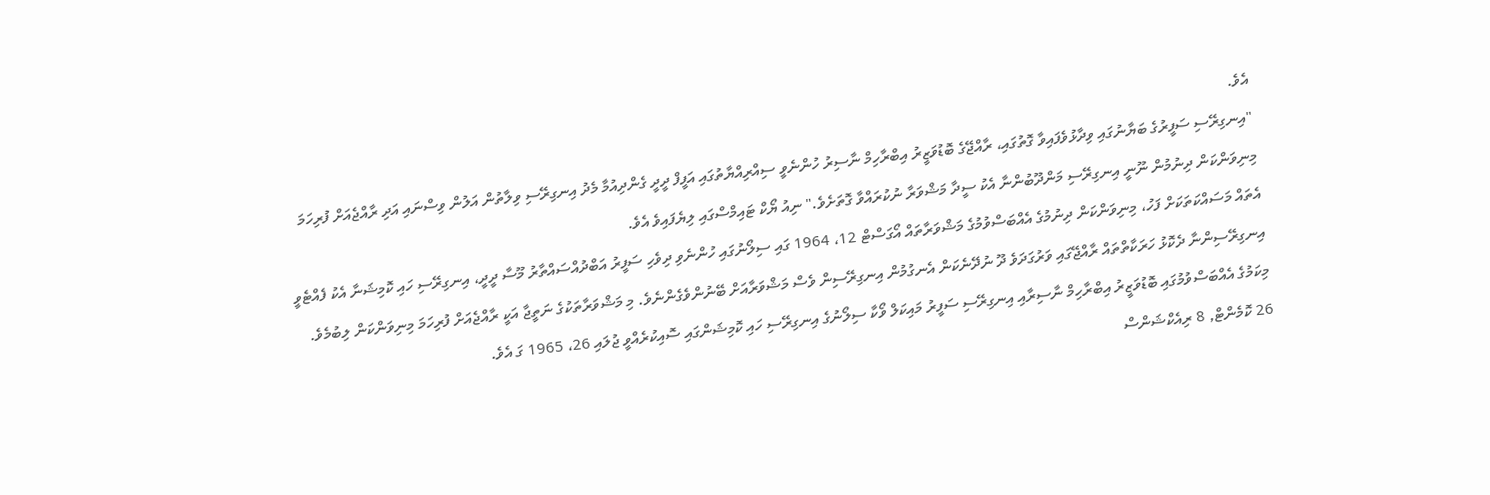އެވެ.
"އިނގިރޭސި ސަފީރުގެ ބަޔާނުގައި ވިދާޅުވެފައިވާ ގޮތުގައި، ރާއްޖޭގެ ބޮޑުވަޒީރު އިބްރާހިމް ނާސިރު ހުންނެވީ ސިއްރިއްޔާތުގައި އަފީފް ދީދީ ގެންދިއުމާ މެދު އިނގިރޭސި ވިލާތުން އަލުން ވިސްނައި އަދި ރާއްޖެއަށް ފުރިހަމަ މިނިވަންކަން ދިނުމުން ނޫނީ އިނގިރޭސި މަންދޫބުންނާ އެކު ސީދާ މަޝްވަރާ ނުކުރައްވާ ގޮތަށެވެ." ނިއު ޔޯކް ޓައިމްސްގައި ލިޔެފައިވެ އެވެ.
އެތައް މަސައްކަތަކަށް ފަހު، މިނިވަންކަން ދިނުމުގެ އެއްބަސްވުމުގެ މަޝްވަރާތައް އޯގަސްޓް 12، 1964 ގައި ސިލޯނުގައި ހުންނެވި ދިވެހި ސަފީރު އަބްދުއްސައްތާރު މޫސާ ދީދީ، އިނގިރޭސި ހައި ކޮމިޝަނާ އެކު ފެއްޓެވީ އިނގިރޭސިންނާ ދެކޮޅު ހަރަކާތްތައް ރާއްޖޭގައި ވަރުގަދަވެ ދޫ ނުދޭނެކަން އެނގުމުން އިނގިރޭސިން ވެސް މަޝްވަރާއަށް ބޭނުންވެގެންނެވެ. މި މަޝްވަރާތަކުގެ ނަތީޖާ އަކީ ރާއްޖެއަށް ފުރިހަމަ މިނިވަންކަން ލިބުމެވެ. މިކަމުގެ އެއްބަސްވުމުގައި ބޮޑުވަޒީރު އިބްރާހިމް ނާސިރާއި އިނގިރޭސި ސަފީރު މައިކަލް ވޯކާ ސިލޯނުގެ އިނގިރޭސި ހައި ކޮމިޝަންގައި ސޮއިކުރެއްވީ ޖުލައި 26، 1965 ގަ އެވެ.
26 ކޮމެންޓް, 8 ރިއެކްޝަންސް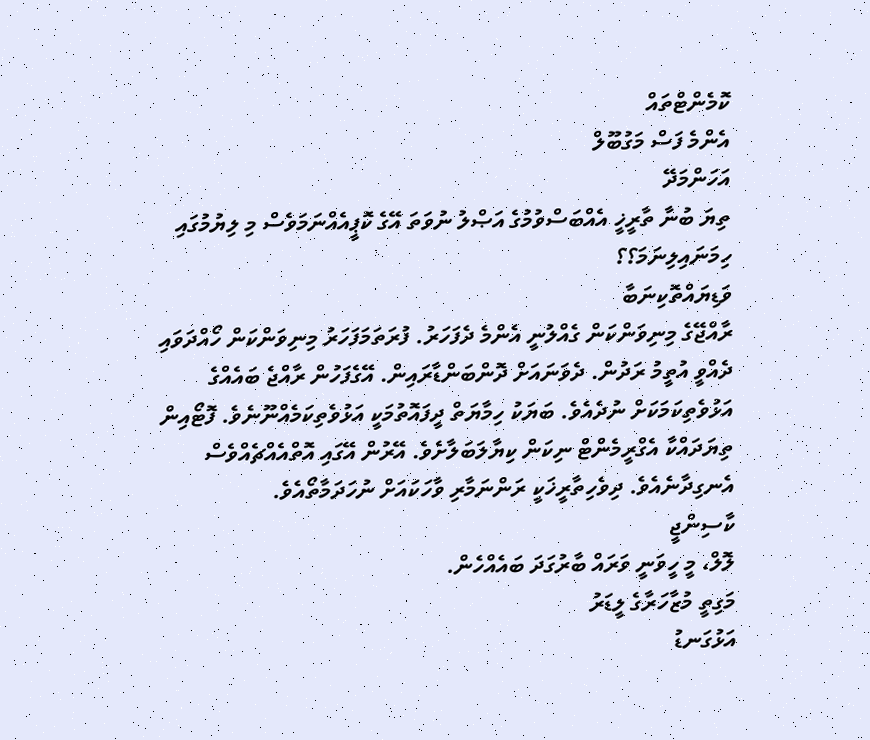ކޮމެންޓްތައް
އެންމެ ފަސް މަގުބޫލް
އަހަންމަދޭ
ތިޔަ ބުނާ ތާރީޚީ އެއްބަސްވުމުގެ އަޞްލު ނުވަތަ އޭގެ ކޮޕީއެއްނަމަވެސް މި ލިޔުމުގައި ހިމަނައިލިނަމަ؟؟
ވަޑިޔައްތޮކިނަބާ
ރާއްޖޭގެ މިނިވަންކަން ގެއްލުނީ އެންމެ ދެފަހަރު. ފުރަތަމަފަހަރު މިނިވަންކަން ހޯއްދަވައި ދެއްވީ އުތީމު ރަދުން. ދެވަނައަށް ދޮންބަންޑާރައިން. އޭގެފަހުން ރާއްޖެ ބައެއްގެ އަޅުވެތިކަމަކަށް ނުދެއެވެ. ބަޔަކު ހިމާޔަތް ދީފައޮތުމަކީ އަޅުވެތިކަމެއްނޫނެވެ. ފޮޓޯއިން ތިޔަދައްކާ އެގްރީމެންޓް ނިކަން ކިޔާލަބަލާށެވެ. އޭރުން އޭގައި އޮތްއެއްޗެއްވެސް އެނގިދާނެއެވެ. ދިވެހިތާރީޚަކީ ރަންނަމާރި ވާހަކައަށް ނުހަދަމާތޯއެވެ.
ކާސިންޖީ
ލޮލް، މީ ހީވަނީ ވަރައް ބާރުގަދަ ބައެއްހެން.
މަގިތީ މުޒާހަރާގެ ލީޑަރު
އަޅުގަނޑު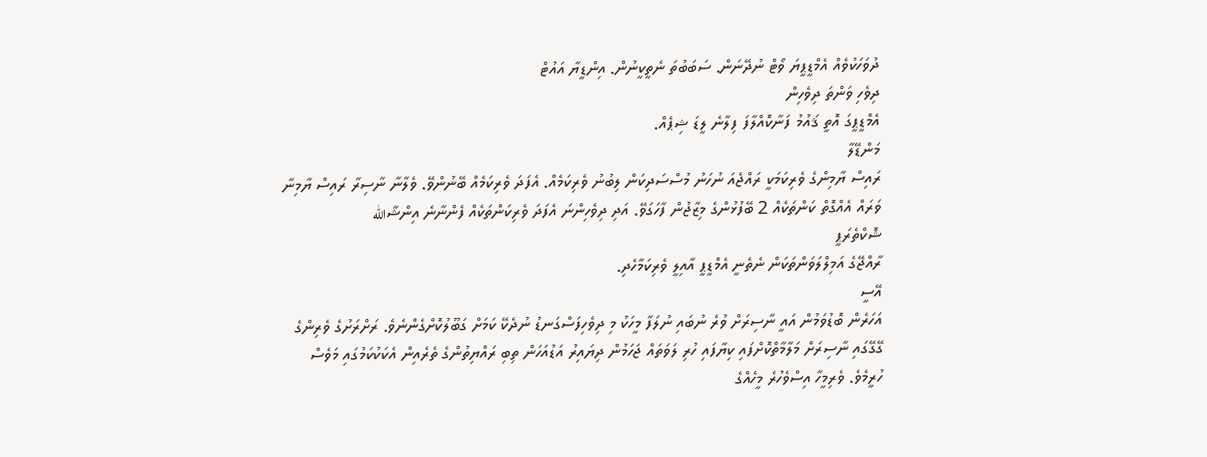ދުވަހަކުވެއް އެމްޑީޕީޔަ ވޯޓް ނުދޭނަން. ސަބަބުތަ ނެތީކީނުން. އިންޑީޔާ އައުޓް
ދިވެހި ވަންތަ ދިވެހިން
އެމްޑީޕީގަ އޮތީ ޤައުމު ފަނާކޮއްލާފަ ފިލާނެ ލީޑަ ޝިޕެއް.
މަންޑޭލާ
ރައިސް ޔާމިންގެ ވެރިކަމަކީ ރައްޖެއަ ނުހަނު މުސްސަދިކަން ލިބުނު ވެރިކަމެއް. އެފަދަ ވެރިކަމެއް ބޭނުންވޭ. ވެލާނާ ނާސިރާ ރައިސް ޔާމިނާ ވަރައް އެއްގޮތް ކަންތަކެއް 2 ބޭފުޅުންގެ މިޒާޖުން ފާހަގަވޭ. އަދި ދިވެހިންނަ އެފަދަ ވެރިކަންތަކެއް ފެންނާނެ އިންޝާالله
ޝޮކްތެރަޕީ
ރާއްޖޭގެ އަމިލްލަވަންތަކަން ނެތެނީ އެމްޑީޕީ އާއިލީ ވެރިކަމާހެދި.
އޭސީ
އަހަރެން ބޮޑުވަމުން އައީ ނާސިރަށް ވުރެ ނުބައި ނުލަފާ މީހަކު މި ދިވެހިފަސްގަނޑު ނުދެކޭ ކަމަށް ގަބޫލުކޮށްގެންނެވެ. ރަށްރަށުގެ ވެރިންގެ ގޭގޭގައި ނާސިރަށް މަލާމާތްކޮށްފައި ކިޔާފައި ހުރި ލަވަތައް ޖަހަމުން ދިޔައިރު އަޑުއަހަން ތިބި ރައްޔިތުންގެ ތެރެއިން އެކަކުކަމުގައި މަވެސް ހުރީމެވެ. ވެރިމީހާ އިސްވެހުރެ މީހެއްގެ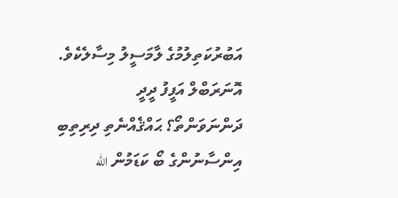އަބުރުކަތިލުމުގެ ލާމަސީލު މިސާލެކެވެ.
އޮނަރަބްލް އަފީފު ދީދީ
ދަންނަވަންތޯ؟ ޙައްޤެއްނެތި ދިރިތިބި އިންސާނުންގެ ބޯ ކަޑަމުން الله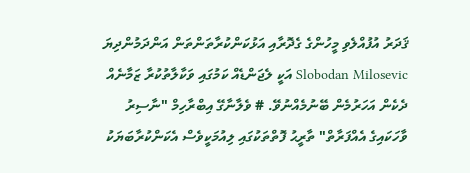ޤަދަރު އުފުއްލެވި މީހުންގެ ގެދޮރާއި އަޅުކަންކުރާތަންތަން އަންދަމުންދިޔަ Slobodan Milosevic އަކީ ލެޖަންޑެއް ކަމުގައި ވަކާލާތުކުރާ ޒަމާނެއް ދެކެން އަހަރުމެން ބޭނުމެއްނުވޭ. # ވެލާނާގޭ އިބްރާހިމް "ނާސިރު ވާހަކައިގެ އެއްފަރާތް" ތާރީޙު ފޮތްތަކުގައި ލިއުމަކީވެސް އެކަންކުރާބަޔަކު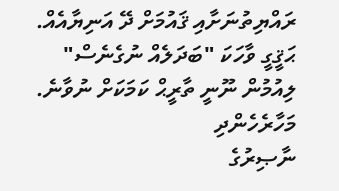ރައްޔިތުނަށާއި ޤައުމަށް ދޭ އަނިޔާއެއް. ޙަޤީގީ ވާހަކަ "ބަދަލެއް ނުގެނެސް" ލިއުމުން ނޫނީ ތާރީޙް ކަމަކަށް ނުވާނެ.
މަހާރެހެންދި
ނާޞިރުގެ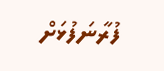ފުރާނަފުޅަށް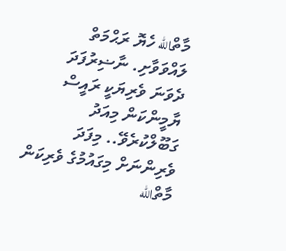މާތްالله ހެޔޮ ރަޙްމަތް ލައްވަވާށި. ނާޟިރުފަދަ ދެވަނަ ވެރިޔަކީ ރައީސް ޔާމީންކަން މިއަދު ގަބޫލްކުރެވޭ.. މިފަދަ ވެރިންނަށް މިގައުމުގެ ވެރިކަން މާތްالله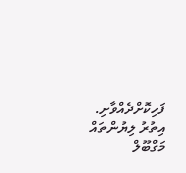ފަހިކޮށްދެއްވާށި.
އިތުރު ލިޔުންތައް
މަގްބޫލް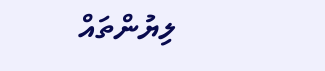ލިޔުންތައް